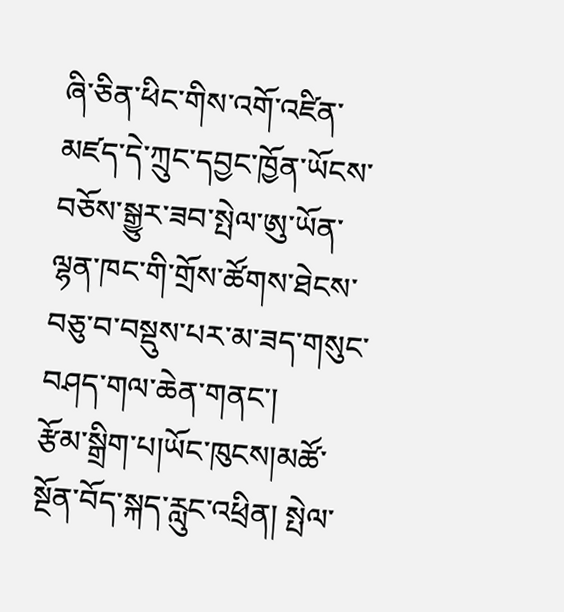ཞི་ཅིན་ཕིང་གིས་འགོ་འཛིན་མཛད་དེ་ཀྲུང་དབྱང་ཁྱོན་ཡོངས་བཅོས་སྒྱུར་ཟབ་སྤེལ་ཨུ་ཡོན་ལྷན་ཁང་གི་གྲོས་ཚོགས་ཐེངས་བཅུ་བ་བསྡུས་པར་མ་ཟད་གསུང་བཤད་གལ་ཆེན་གནང་།
རྩོམ་སྒྲིག་པ།ཡོང་ཁུངས།མཚོ་སྔོན་བོད་སྐད་རླུང་འཕྲིན། སྤེལ་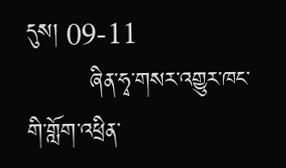དུས། 09-11
        ཞིན་ཧྭ་གསར་འགྱུར་ཁང་གི་གློག་འཕྲིན་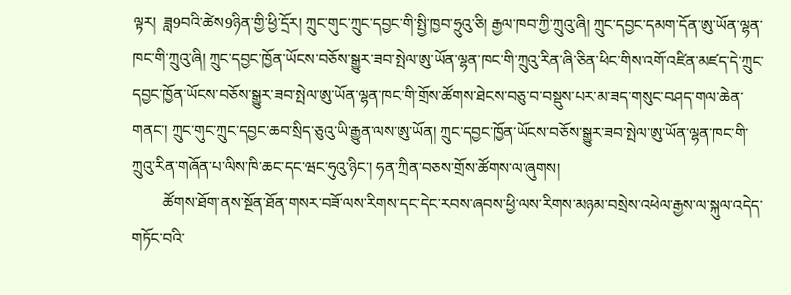ལྟར།  ཟླ9བའི་ཚེས9ཉིན་གྱི་ཕྱི་དྲོར། ཀྲུང་གུང་ཀྲུང་དབྱང་གི་སྤྱི་ཁྱབ་ཧྲུའུ་ཅི། རྒྱལ་ཁབ་ཀྱི་ཀྲུའུ་ཞི། ཀྲུང་དབྱང་དམག་དོན་ཨུ་ཡོན་ལྷན་ཁང་གི་ཀྲུའུ་ཞི། ཀྲུང་དབྱང་ཁྱོན་ཡོངས་བཅོས་སྒྱུར་ཟབ་སྤེལ་ཨུ་ཡོན་ལྷན་ཁང་གི་ཀྲུའུ་རིན་ཞི་ཅིན་ཕིང་གིས་འགོ་འཛིན་མཛད་དེ་ཀྲུང་དབྱང་ཁྱོན་ཡོངས་བཅོས་སྒྱུར་ཟབ་སྤེལ་ཨུ་ཡོན་ལྷན་ཁང་གི་གྲོས་ཚོགས་ཐེངས་བཅུ་བ་བསྡུས་པར་མ་ཟད་གསུང་བཤད་གལ་ཆེན་གནང་། ཀྲུང་གུང་ཀྲུང་དབྱང་ཆབ་སྲིད་ཅུའུ་ཡི་རྒྱུན་ལས་ཨུ་ཡོན། ཀྲུང་དབྱང་ཁྱོན་ཡོངས་བཅོས་སྒྱུར་ཟབ་སྤེལ་ཨུ་ཡོན་ལྷན་ཁང་གི་ཀྲུའུ་རིན་གཞོན་པ་ལིས་ཁི་ཆང་དང་ཝང་ཧུའུ་ཉིང་། ཧན་ཀྲིན་བཅས་གྲོས་ཚོགས་ལ་ཞུགས།
        ཚོགས་ཐོག་ནས་སྔོན་ཐོན་གསར་བཟོ་ལས་རིགས་དང་དེང་རབས་ཞབས་ཕྱི་ལས་རིགས་མཉམ་བསྲེས་འཕེལ་རྒྱས་ལ་སྐུལ་འདེད་གཏོང་བའི་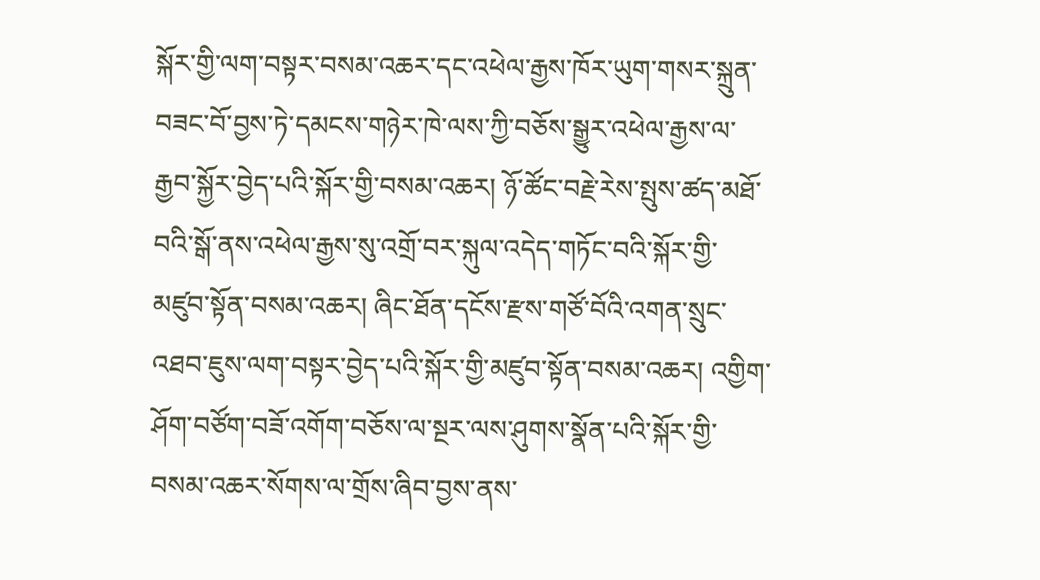སྐོར་གྱི་ལག་བསྟར་བསམ་འཆར་དང་འཕེལ་རྒྱས་ཁོར་ཡུག་གསར་སྐྲུན་བཟང་བོ་བྱས་ཏེ་དམངས་གཉེར་ཁེ་ལས་ཀྱི་བཅོས་སྒྱུར་འཕེལ་རྒྱས་ལ་རྒྱབ་སྐྱོར་བྱེད་པའི་སྐོར་གྱི་བསམ་འཆར། ཉོ་ཚོང་བརྗེ་རེས་སྤུས་ཚད་མཐོ་བའི་སྒོ་ནས་འཕེལ་རྒྱས་སུ་འགྲོ་བར་སྐུལ་འདེད་གཏོང་བའི་སྐོར་གྱི་མཛུབ་སྟོན་བསམ་འཆར། ཞིང་ཐོན་དངོས་རྫས་གཙོ་བོའི་འགན་སྲུང་འཐབ་ཇུས་ལག་བསྟར་བྱེད་པའི་སྐོར་གྱི་མཛུབ་སྟོན་བསམ་འཆར། འགྱིག་ཤོག་བཙོག་བཟོ་འགོག་བཅོས་ལ་སྔར་ལས་ཤུགས་སྣོན་པའི་སྐོར་གྱི་བསམ་འཆར་སོགས་ལ་གྲོས་ཞིབ་བྱས་ནས་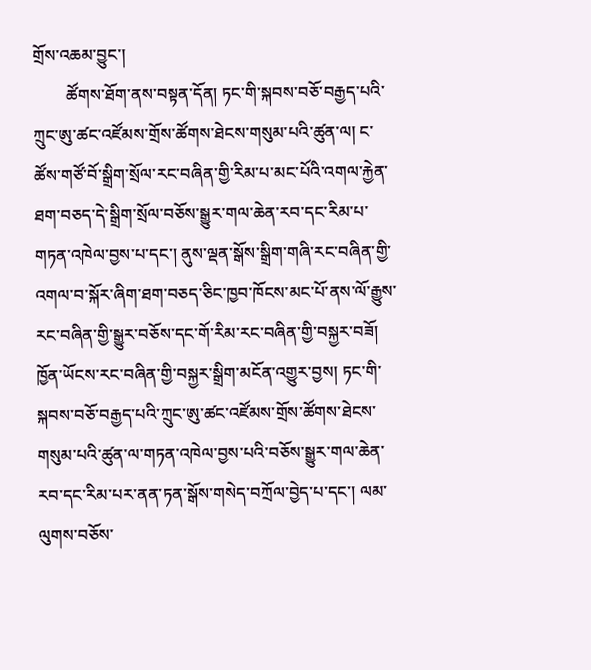གྲོས་འཆམ་བྱུང་།
        ཚོགས་ཐོག་ནས་བསྟན་དོན། ཏང་གི་སྐབས་བཅོ་བརྒྱད་པའི་ཀྲུང་ཨུ་ཚང་འཛོམས་གྲོས་ཚོགས་ཐེངས་གསུམ་པའི་ཚུན་ལ། ང་ཚོས་གཙོ་བོ་སྒྲིག་སྲོལ་རང་བཞིན་གྱི་རིམ་པ་མང་པོའི་འགལ་རྐྱེན་ཐག་བཅད་དེ་སྒྲིག་སྲོལ་བཅོས་སྒྱུར་གལ་ཆེན་རབ་དང་རིམ་པ་གཏན་འཁེལ་བྱས་པ་དང་། ནུས་ལྡན་སྒོས་སྒྲིག་གཞི་རང་བཞིན་གྱི་འགལ་བ་སྐོར་ཞིག་ཐག་བཅད་ཅིང་ཁྱབ་ཁོངས་མང་པོ་ནས་ལོ་རྒྱུས་རང་བཞིན་གྱི་སྒྱུར་བཅོས་དང་གོ་རིམ་རང་བཞིན་གྱི་བསྐྱར་བཟོ། ཁྱོན་ཡོངས་རང་བཞིན་གྱི་བསྐྱར་སྒྲིག་མངོན་འགྱུར་བྱས། ཏང་གི་སྐབས་བཅོ་བརྒྱད་པའི་ཀྲུང་ཨུ་ཚང་འཛོམས་གྲོས་ཚོགས་ཐེངས་གསུམ་པའི་ཚུན་ལ་གཏན་འཁེལ་བྱས་པའི་བཅོས་སྒྱུར་གལ་ཆེན་རབ་དང་རིམ་པར་ནན་ཏན་སྒོས་གསེད་བཀྲོལ་བྱེད་པ་དང་། ལམ་ལུགས་བཅོས་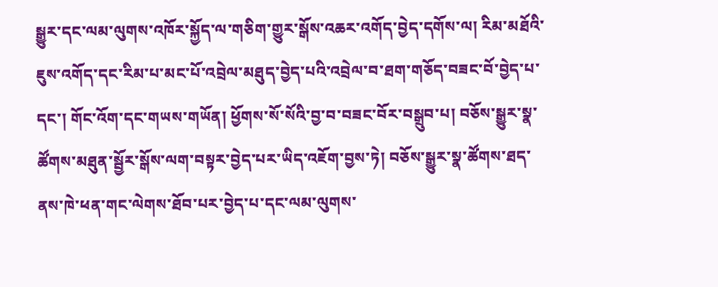སྒྱུར་དང་ལམ་ལུགས་འཁོར་སྐྱོད་ལ་གཅིག་གྱུར་སྒོས་འཆར་འགོད་བྱེད་དགོས་ལ། རིམ་མཐོའི་ཇུས་འགོད་དང་རིམ་པ་མང་པོ་འབྲེལ་མཐུད་བྱེད་པའི་འབྲེལ་བ་ཐག་གཅོད་བཟང་བོ་བྱེད་པ་དང་། གོང་འོག་དང་གཡས་གཡོན། ཕྱོགས་སོ་སོའི་བྱ་བ་བཟང་བོར་བསྒྲུབ་པ། བཅོས་སྒྱུར་སྣ་ཚོགས་མཐུན་སྦྱོར་སྒོས་ལག་བསྟར་བྱེད་པར་ཡིད་འཇོག་བྱས་ཏེ། བཅོས་སྒྱུར་སྣ་ཚོགས་ཐད་ནས་ཁེ་ཕན་གང་ལེགས་ཐོབ་པར་བྱེད་པ་དང་ལམ་ལུགས་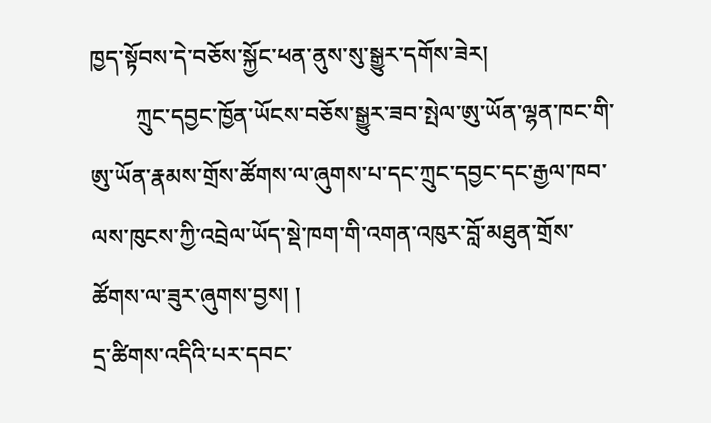ཁྱད་སྟོབས་དེ་བཅོས་སྐྱོང་ཕན་ནུས་སུ་སྒྱུར་དགོས་ཟེར།
        ཀྲུང་དབྱང་ཁྱོན་ཡོངས་བཅོས་སྒྱུར་ཟབ་སྤེལ་ཨུ་ཡོན་ལྷན་ཁང་གི་ཨུ་ཡོན་རྣམས་གྲོས་ཚོགས་ལ་ཞུགས་པ་དང་ཀྲུང་དབྱང་དང་རྒྱལ་ཁབ་ལས་ཁུངས་ཀྱི་འབྲེལ་ཡོད་སྡེ་ཁག་གི་འགན་འཁུར་བློ་མཐུན་གྲོས་ཚོགས་ལ་ཟུར་ཞུགས་བྱས། །
དྲ་ཚིགས་འདིའི་པར་དབང་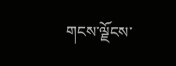གངས་ལྗོངས་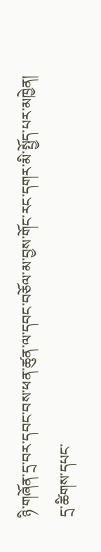ཉི་གཞོན་དྲ་བར་དབང་བས་ཕན་ཚུན་ལ་དབང་བཅོལ་མ་བྱས་གོང་རང་དགར་མི་སྤྱོད་པར་མཁྱེན།
དྲ་ཚིགས་དཔང་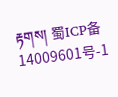རྟགས། 蜀ICP备14009601号-1